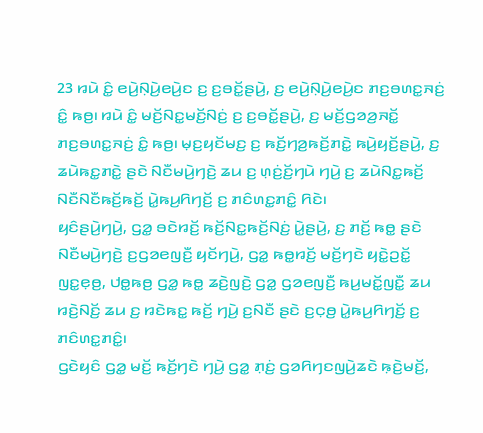23 ꤙꤣꤧ ꤢꤨ꤭ ꤕꤣꤧ꤬ꤡ꤫ꤣꤧ꤬ꤕꤣꤧ꤬ꤢ ꤢ꤬ ꤢ꤬ꤋꤢꤩ꤭ꤔꤣꤧ꤬, ꤢ꤬ ꤕꤣꤧ꤬ꤡ꤫ꤣꤧ꤬ꤕꤣꤧ꤬ꤢ ꤊꤢ꤬ꤋꤛꤢ꤭ꤏꤢꤦ꤬ ꤢꤨ꤭ ꤒꤥ꤬꤯ ꤙꤣꤧ ꤢꤨ꤭ ꤗꤢꤩ꤬ꤡꤢ꤭ꤗꤢꤩ꤬ꤡꤢꤦ꤬ ꤢ꤬ ꤢ꤬ꤋꤢꤩ꤭ꤔꤣꤧ꤬, ꤢ꤬ ꤗꤢꤩ꤬ꤞꤤꤤ꤬ꤏꤢꤩ꤭ ꤊꤢ꤬ꤋꤛꤢ꤭ꤏꤢꤦ꤬ ꤢꤨ꤭ ꤒꤥ꤬꤯ ꤗ꤫ꤢ꤬ꤟꤢꤩꤗꤢ꤬ ꤢ꤬ ꤒꤢꤩ꤬ꤚꤤ꤬ꤒꤢꤩ꤬ꤊꤢꤧ꤭ ꤒꤣꤧ꤬ꤟꤢꤩ꤬ꤔꤣꤧ꤬, ꤢ꤬ ꤘꤣꤧꤒꤢ꤭ꤊꤢꤧ꤭ ꤔꤢꤧ ꤡꤢꤪꤗꤣꤧ꤬ꤚꤢꤧ꤬ ꤘꤣ ꤢ꤬ ꤛ꤫ꤢꤦ꤬ꤢꤩ꤬ꤚꤣꤧ ꤚꤣꤧ꤬ ꤢ꤬ ꤘꤣꤧꤡꤢ꤭ꤒꤢꤩ꤬ ꤡꤢꤪꤡꤢꤪꤒꤢꤩ꤬ꤒꤢꤩ꤬ ꤣꤧ꤭ꤒꤣ꤬ꤖꤚꤢꤩ꤬ ꤢ꤬ ꤊꤢꤨꤛꤢ꤭ꤊꤢꤨ꤭ ꤖꤢꤧ꤯
ꤟꤢꤨꤔꤣꤧ꤬ꤚꤣꤧ꤬, ꤞꤤ꤭ ꤋꤢꤧꤙꤢꤩ꤬ ꤒꤢꤩ꤬ꤡꤢ꤭ꤒꤢꤩ꤬ꤡꤢꤦ꤬ ꤣꤧ꤭ꤔꤣꤧ꤬, ꤢ꤬ ꤊꤢꤩ꤬ ꤒꤥ꤭ ꤔꤢꤧ ꤡꤢꤪꤗꤣꤧ꤬ꤚꤢꤧ꤬ ꤢ꤬ꤞꤤꤕꤜꤢꤪ꤬ ꤟꤢꤩꤚꤣꤧ꤬, ꤞꤤ꤭ ꤒꤥ꤭ꤙꤢꤩ꤬ ꤗꤢꤩ꤬ꤚꤢꤧ ꤟꤢꤧ꤭ꤑꤢꤩ꤭ ꤜꤢ꤭ꤕ꤫ꤥ꤬, ꤓꤥ꤭ꤒꤥ꤬ ꤞꤤ꤭ ꤒꤥ꤭ ꤘꤢꤧ꤬ꤜꤢꤧ꤬ ꤞꤤ꤭ ꤞꤤꤕꤜꤢꤪ꤬ ꤒꤣ꤬ꤗꤢꤩ꤭ꤜꤢꤪ꤭ ꤘꤣ ꤙꤢꤧ꤬ꤡꤢꤩ꤬ ꤘꤣ ꤢ꤬ ꤙꤢꤧꤒꤢ꤭ ꤒꤢꤩ꤬ ꤚꤣꤧ꤬ ꤢ꤬ꤡꤢꤪ ꤔꤢꤧ ꤢ꤬ꤍ꤫ꤥ꤬ ꤣꤧ꤭ꤒꤣ꤬ꤖꤚꤢꤩ꤬ ꤢ꤬ ꤊꤢꤨꤛꤢ꤭ꤊꤢꤨ꤭꤯
ꤞꤢꤧꤟꤢꤨ ꤞꤤ꤭ ꤗꤢꤩ꤬ ꤒꤢꤩ꤬ꤚꤢꤧ ꤚꤣꤧ꤬ ꤞꤤ꤭ ꤊ꤫ꤢꤦ꤬ ꤞꤤꤖꤚꤢꤜꤣꤧ꤬ꤘꤢꤧ ꤒ꤫ꤢꤧ꤬ꤗꤢꤩ꤬,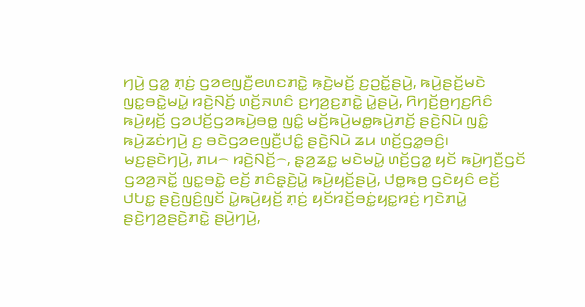ꤚꤣꤧ꤬ ꤞꤤ꤭ ꤊ꤫ꤢꤦ꤬ ꤞꤤꤕꤜꤢꤪ꤬ꤕꤛꤢꤊꤢꤧ꤭ ꤒ꤫ꤢꤧ꤬ꤗꤢꤩ꤬ ꤢ꤬ꤑꤢꤩ꤭ꤔꤣꤧ꤬, ꤒꤣꤧ꤬ꤔꤢꤩ꤬ꤗꤢꤧ ꤜꤢ꤭ꤋꤢꤧ꤭ꤗꤣꤧ꤭ ꤙꤢꤧ꤬ꤡꤢꤩ꤬ ꤛꤢꤩ꤬ꤏꤛꤢꤨ ꤢ꤬ꤚꤤ꤬ꤢ꤬ꤊꤢꤧ꤭ ꤣꤧ꤭ꤔꤣꤧ꤬, ꤖꤚꤢꤩ꤬ꤥ꤬ꤚꤢ꤬ꤖꤢꤨ ꤒꤣꤧ꤬ꤟꤢꤩ꤬ ꤞꤤꤓꤢꤩ꤬ꤞꤤꤒꤣꤧ꤬ꤋꤥ꤭ ꤜꤢꤨ꤭ ꤗꤢꤩ꤬ꤒꤣꤧ꤬ꤗꤥ꤭ꤒꤣꤧ꤬ꤊꤢꤩ꤬ ꤔꤢꤧ꤬ꤡꤣꤧ ꤜꤢꤨ꤭ ꤒꤣꤧ꤬ꤘꤢꤦꤚꤣꤧ꤬ ꤢ꤬ ꤋꤢꤧꤞꤤꤕꤜꤢꤪ꤬ꤓꤢꤨ꤭ ꤔꤢꤧ꤬ꤡꤣꤧ ꤘꤣ ꤛꤢꤩ꤬ꤞꤤ꤭ꤋꤢꤨ꤬꤯
ꤗꤢ꤬ꤔꤢꤧꤚꤣꤧ꤬, ꤊꤣ꤮ ꤙꤢꤧ꤬ꤡꤢꤩ꤬꤮, ꤔ꤫ꤤ꤬ꤘꤢ꤭ ꤗꤢꤧꤗꤣꤧ꤭ ꤛꤢꤩ꤬ꤞꤤ꤭ ꤟꤢꤩ ꤒꤣꤧ꤬ꤚꤢꤪ꤬ꤞꤢꤩ ꤞꤤꤤ꤬ꤏꤢꤩ꤭ ꤜꤢ꤭ꤋꤢꤧ꤭ ꤕꤢꤩ꤬ ꤊꤢꤨꤔ꤫ꤢꤧ꤬ꤣꤧ꤭ ꤒꤣꤧ꤬ꤟꤢꤩ꤬ꤔꤣꤧ꤬, ꤓꤥ꤭ꤒꤥ꤬ ꤞꤢꤧꤟꤢꤨ ꤕꤢꤩ꤬ ꤓꤝꤢ꤭ ꤔꤢꤧ꤬ꤜꤢꤨ꤬ꤜꤢꤩ ꤣꤧ꤭ꤒꤣꤧ꤬ꤟꤢꤩ꤬ ꤊ꤫ꤢꤦ꤬ ꤟꤢꤩꤙꤢꤩ꤬ꤋꤢꤦ꤭ꤟꤢ꤭ꤙꤢꤦ꤬ ꤚꤢꤧꤊꤣꤧ꤭ ꤔꤢꤧ꤬ꤚꤤ꤬ꤔꤢꤧ꤬ꤊꤢꤧ꤭ ꤔꤣꤧ꤬ꤚꤣꤧ꤬,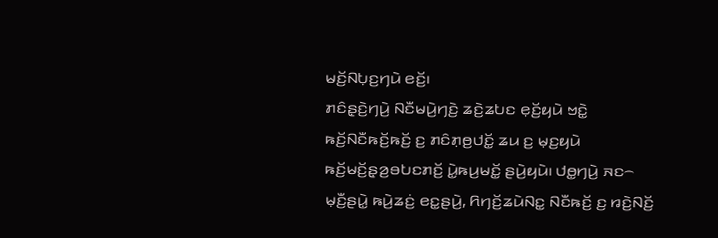ꤗꤢꤩ꤬ꤡꤝ꤫ꤢ꤬ꤚꤣꤧ ꤕꤢꤩ꤬꤯
ꤊꤢꤨꤔ꤫ꤢꤧ꤬ꤚꤣꤧ꤬ ꤡꤢꤪꤗꤣꤧ꤬ꤚꤢꤧ꤬ ꤘꤢꤧ꤬ꤘꤝꤢ ꤕ꤫ꤢꤩ꤬ꤟꤣꤧ ꤠꤢꤧ꤭ ꤒꤢꤩ꤬ꤡꤢꤪꤒꤢꤩ꤬ꤒꤢꤩ꤬ ꤢ꤬ ꤊꤢꤨꤊ꤫ꤥ꤬ꤓꤢꤩ꤭ ꤘꤣ ꤢ꤬ ꤗ꤫ꤢ꤬ꤟꤣꤧ ꤒꤢꤩ꤬ꤗꤢꤩ꤬ꤔ꤫ꤤ꤬ꤋꤝꤢꤊꤢꤩ꤬ ꤣꤧ꤭ꤒꤣ꤬ꤗꤢꤩ꤭ ꤔꤣꤧ꤬ꤟꤣꤧ꤯ ꤓꤥ꤭ꤚꤣꤧ꤬ ꤏꤢ꤮ ꤗ꤫ꤢꤪ꤬ꤔꤣꤧ꤭ ꤒꤣꤧ꤬ꤘꤢꤦ꤬ ꤕꤢ꤭ꤔꤣꤧ꤬, ꤖꤚꤢꤩ꤬ꤘꤣꤧꤡꤢ꤭ ꤡꤢꤪꤒꤢꤩ꤬ ꤢ꤬ ꤙꤢꤧ꤬ꤡꤢꤩ꤬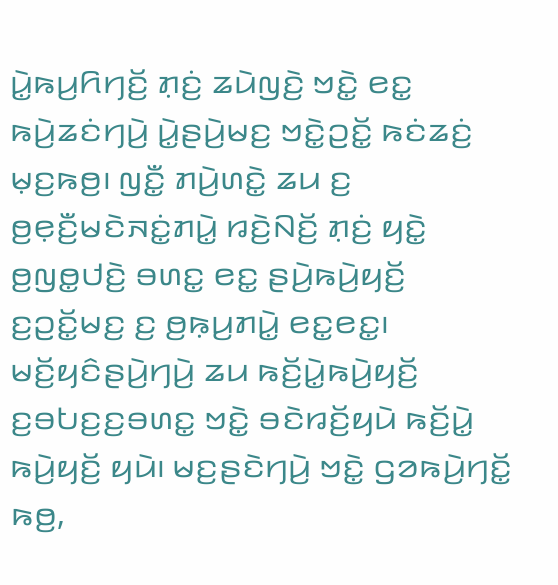ꤣꤧ꤭ꤒꤣ꤬ꤖꤚꤢꤩ꤬ ꤊ꤫ꤢꤦ꤬ ꤘꤣꤧꤜꤢꤧ꤬ ꤠꤢꤧ꤭ ꤕꤢ꤭ ꤒꤣꤧ꤬ꤘꤢꤦꤚꤣꤧ꤬ ꤣꤧ꤭ꤔꤣꤧ꤬ꤗꤢ꤬ ꤠꤢꤧ꤭ꤑꤢꤩ꤭ ꤒꤢꤦꤘꤢꤦ꤬ ꤗ꤫ꤢ꤬ꤒꤥ꤬꤯ ꤜꤢꤪ꤭ ꤊꤣꤧ꤬ꤛꤢꤧ꤭ ꤘꤣ ꤢ꤬ ꤥ꤬ꤕ꤫ꤢꤪ꤬ꤗꤢꤧꤏꤢꤦ꤭ꤊꤣꤧ꤭ ꤙꤢꤧ꤬ꤡꤢꤩ꤬ ꤊ꤫ꤢꤦ꤬ ꤟꤢꤧ꤭ ꤥ꤬ꤜꤥ꤭ꤓꤢꤧ꤬ ꤋꤛꤢ꤭ ꤕꤢ꤭ ꤔꤣꤧ꤬ꤒꤣꤧ꤬ꤟꤢꤩ꤬ ꤢ꤬ꤑꤢꤩ꤭ꤗꤢ꤬ ꤢ꤬ ꤥ꤬ꤒ꤫ꤣ꤬ꤊꤣꤧ꤭ ꤕꤢ꤭ꤕꤢ꤭꤯
ꤗꤢꤩ꤬ꤟꤢꤨꤔꤣꤧ꤬ꤚꤣꤧ꤬ ꤘꤣ ꤒꤢꤩ꤬ꤣꤧ꤭ꤒꤣꤧ꤬ꤟꤢꤩ꤬ ꤢ꤬ꤋꤝꤢ꤬ꤢ꤬ꤋꤛꤢ꤭ ꤠꤢꤧ꤭ ꤋꤢꤧꤙꤢꤩ꤬ꤟꤣꤧ ꤒꤢꤩ꤬ꤣꤧ꤭ ꤒꤣꤧ꤬ꤟꤢꤩ꤬ ꤟꤣꤧ꤯ ꤗꤢ꤬ꤔꤢꤧꤚꤣꤧ꤬ ꤠꤢꤧ꤭ ꤞꤤꤒꤣꤧ꤬ꤚꤢꤩ꤭ ꤒꤥ꤬,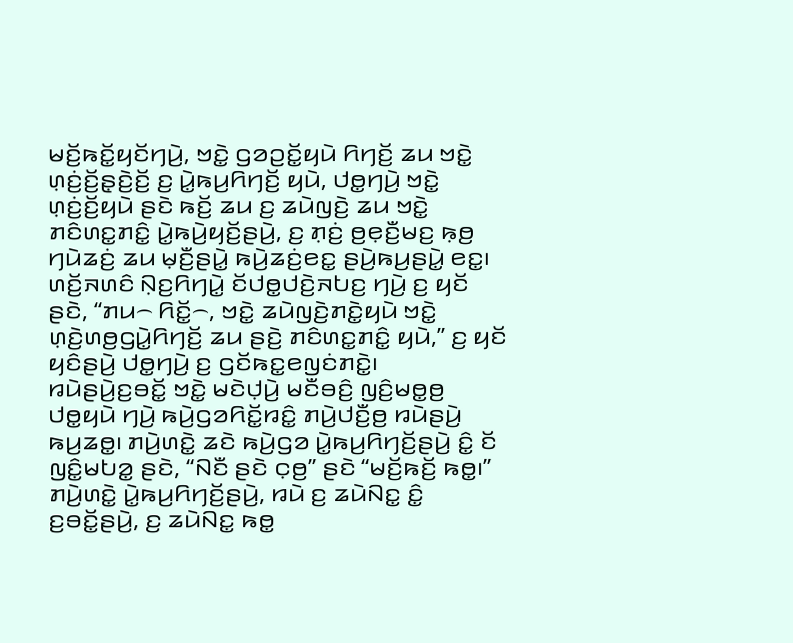ꤗꤢꤩ꤬ꤒꤢꤩ꤭ꤟꤢꤩꤚꤣꤧ꤬, ꤠꤢꤧ꤭ ꤞꤤꤑꤢꤩ꤭ꤟꤣꤧ ꤖꤚꤢꤩ꤬ ꤘꤣ ꤠꤢꤧ꤭ ꤛ꤫ꤢꤦ꤬ꤢꤩ꤬ꤔ꤫ꤢꤧ꤬ꤢꤩ꤬ ꤢ꤬ ꤣꤧ꤭ꤒꤣ꤬ꤖꤚꤢꤩ꤬ ꤟꤣꤧ, ꤓꤥ꤭ꤚꤣꤧ꤬ ꤠꤢꤧ꤭ ꤛ꤫ꤢꤦ꤬ꤢꤩ꤬ꤟꤣꤧ ꤔꤢꤧ ꤒꤢꤩ꤬ ꤘꤣ ꤢ꤬ ꤘꤣꤧꤜꤢꤧ꤬ ꤘꤣ ꤠꤢꤧ꤭ ꤊꤢꤨꤛꤢ꤭ꤊꤢꤨ꤭ ꤣꤧ꤭ꤒꤣꤧ꤬ꤟꤢꤩ꤬ꤔꤣꤧ꤬, ꤢ꤬ ꤊ꤫ꤢꤦ꤬ ꤥ꤬ꤕ꤫ꤢꤪ꤬ꤗꤢ꤬ ꤒ꤫ꤥ꤬ ꤚꤣꤧꤘꤢꤦ꤬ ꤘꤣ ꤗ꤫ꤢꤪ꤬ꤔꤣꤧ꤭ ꤒꤣꤧ꤬ꤘꤢꤦ꤬ꤕꤢ꤭ ꤔꤣꤧ꤬ꤒꤣ꤬ꤔꤣꤧ꤭ ꤕꤢ꤭꤯
ꤛꤢꤩ꤬ꤏꤛꤢꤨ ꤡ꤫ꤢ꤬ꤖꤚꤣꤧ꤭ ꤢꤩꤓꤥ꤭ꤓꤢꤧ꤬ꤏꤝꤢ꤬ ꤚꤣꤧ꤬ ꤢ꤬ ꤟꤢꤩ ꤔꤢꤧ, “ꤊꤣ꤮ ꤖꤢꤩ꤭꤮, ꤠꤢꤧ꤭ ꤘꤣꤧꤜꤢꤧ꤬ꤊꤢꤧ꤭ꤟꤣꤧ ꤠꤢꤧ꤭ ꤛ꤫ꤢꤧ꤬ꤛꤥ꤬ꤞꤣꤧ꤭ꤖꤚꤢꤩ꤬ ꤘꤣ ꤔꤢꤧ꤬ ꤊꤢꤨꤛꤢ꤭ꤊꤢꤨ꤭ ꤟꤣꤧ,” ꤢ꤬ ꤟꤢꤩ ꤟꤢꤨꤔꤣꤧ꤬ ꤓꤥ꤭ꤚꤣꤧ꤬ ꤢ꤬ ꤞꤢꤩꤒꤢ꤭ꤕꤜꤢꤦꤊꤢꤧ꤭꤯
ꤙꤣꤧꤔꤣꤧ꤬ꤢ꤬ꤋꤢꤩ꤭ ꤠꤢꤧ꤭ ꤗꤢꤧꤓ꤫ꤣꤧ꤬ ꤗꤢꤪꤋꤢꤨ꤬ ꤜꤢꤨ꤬ꤗꤥ꤭ꤥ꤬ ꤓꤥ꤭ꤟꤣꤧ ꤚꤣꤧ꤬ ꤒꤣꤧ꤬ꤞꤤꤖꤢꤩ꤭ꤙꤢꤨ꤭ ꤊꤣꤧ꤬ꤓꤢꤪ꤬ꤥ꤬ ꤙꤣꤧꤔꤣꤧ꤬ ꤒꤣ꤬ꤘꤥ꤭꤯ ꤊꤣꤧ꤬ꤛꤢꤧ꤭ ꤘꤢꤧ ꤒꤣꤧ꤬ꤞꤤ ꤣꤧ꤭ꤒꤣ꤬ꤖꤚꤢꤩ꤬ꤔꤣꤧ꤬ ꤢꤨ꤭ ꤢꤩ ꤜꤢꤨ꤭ꤗꤝꤤ꤭ ꤔꤢꤧ, “ꤡꤢꤪ ꤔꤢꤧ ꤍ꤫ꤥ꤬” ꤔꤢꤧ “ꤗꤢꤩ꤬ꤒꤢꤩ꤬ ꤒꤥ꤭꤯” ꤊꤣꤧ꤬ꤛꤢꤧ꤭ ꤣꤧ꤭ꤒꤣ꤬ꤖꤚꤢꤩ꤬ꤔꤣꤧ꤬, ꤙꤣꤧ ꤢ꤬ ꤘꤣꤧꤡꤢ꤭ ꤢꤨ꤭ ꤢ꤬ꤋꤢꤩ꤭ꤔꤣꤧ꤬, ꤢ꤬ ꤘꤣꤧꤡꤢ꤭ ꤒꤥ꤭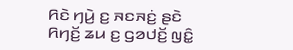ꤖꤢꤧ ꤚꤣꤧ꤬ ꤢ꤬ ꤏꤢꤏꤢꤦ꤬ ꤔꤢꤧ ꤖꤚꤢꤩ꤬ ꤘꤣ ꤢ꤬ ꤞꤤꤓꤢꤩ꤬ ꤜꤢꤨ꤭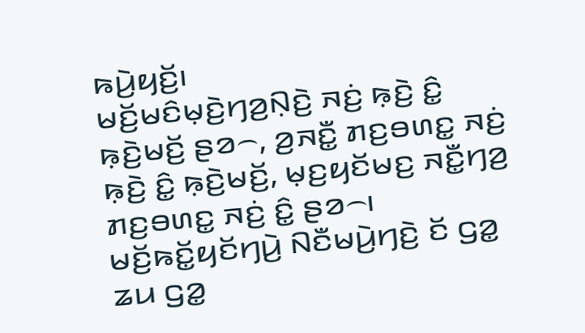ꤒꤣꤧ꤬ꤟꤢꤩ꤬꤯
ꤗꤢꤩ꤬ꤗꤢꤨꤗ꤫ꤢꤧ꤬ꤚꤤ꤬ꤡ꤫ꤢꤧ꤬ ꤏꤢꤦ꤬ ꤒ꤫ꤢꤧ꤬ ꤢꤨ꤭ ꤒ꤫ꤢꤧ꤬ꤗꤢꤩ꤬ ꤔꤤ꤮, ꤤ꤬ꤏꤢꤪ꤭ ꤊꤢ꤬ꤋꤛꤢ꤭ ꤏꤢꤦ꤬ ꤒ꤫ꤢꤧ꤬ ꤢꤨ꤭ ꤒ꤫ꤢꤧ꤬ꤗꤢꤩ꤬, ꤗ꤫ꤢ꤬ꤟꤢꤩꤗꤢ꤬ ꤏꤢꤪ꤭ꤚꤤ꤬ ꤊꤢ꤬ꤋꤛꤢ꤭ ꤏꤢꤦ꤬ ꤢꤨ꤭ ꤔꤤ꤮꤯ ꤗꤢꤩ꤬ꤒꤢꤩ꤭ꤟꤢꤩꤚꤣꤧ꤬ ꤡꤢꤪꤗꤣꤧ꤬ꤚꤢꤧ꤬ ꤢꤩ ꤞꤤ꤭ ꤘꤣ ꤞꤤ꤭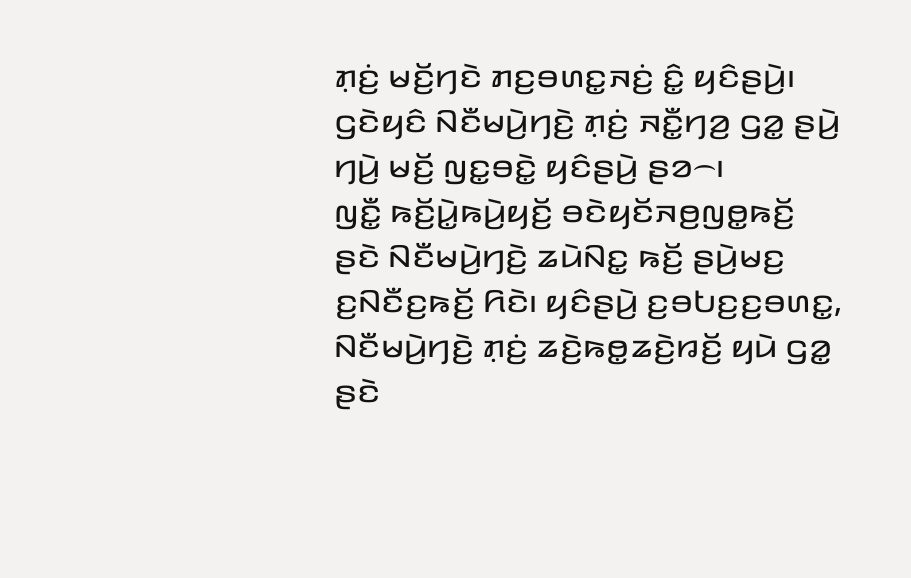ꤊ꤫ꤢꤦ꤬ ꤗꤢꤩ꤬ꤚꤢꤧ ꤊꤢ꤬ꤋꤛꤢ꤭ꤏꤢꤦ꤬ ꤢꤨ꤭ ꤟꤢꤨꤔꤣꤧ꤬꤯ ꤞꤢꤧꤟꤢꤨ ꤡꤢꤪꤗꤣꤧ꤬ꤚꤢꤧ꤬ ꤊ꤫ꤢꤦ꤬ ꤏꤢꤪ꤭ꤚꤤ꤬ ꤞꤤ꤭ ꤔꤣꤧ꤬ ꤚꤣꤧ꤬ ꤗꤢꤩ꤬ ꤜꤢ꤭ꤋꤢꤧ꤭ ꤟꤢꤨꤔꤣꤧ꤬ ꤔꤤ꤮꤯
ꤜꤢꤪ꤭ ꤒꤢꤩ꤬ꤣꤧ꤭ꤒꤣꤧ꤬ꤟꤢꤩ꤬ ꤋꤢꤧꤟꤢꤩꤏꤥ꤬ꤜꤥ꤭ꤒꤢꤩ꤬ ꤔꤢꤧ ꤡꤢꤪꤗꤣꤧ꤬ꤚꤢꤧ꤬ ꤘꤣꤧꤡꤢ꤭ ꤒꤢꤩ꤬ ꤔꤣꤧ꤬ꤗꤢ꤬ ꤢ꤬ꤡꤢꤪꤢ꤬ꤒꤢꤩ꤬ ꤖꤢꤧ꤯ ꤟꤢꤨꤔꤣꤧ꤬ ꤢ꤬ꤋꤝꤢ꤬ꤢ꤬ꤋꤛꤢ꤭, ꤡꤢꤪꤗꤣꤧ꤬ꤚꤢꤧ꤬ ꤊ꤫ꤢꤦ꤬ ꤘꤢꤧ꤬ꤒꤥ꤭ꤘꤢꤧ꤬ꤙꤢꤩ꤬ ꤟꤣꤧ ꤞꤤ꤭ ꤔꤢꤧ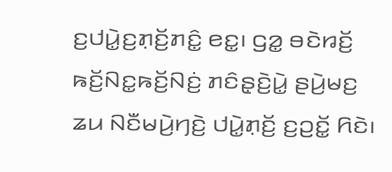ꤢ꤬ꤓꤣꤧ꤭ꤢ꤬ꤊ꤫ꤢꤩ꤬ꤊꤢꤨ꤭ ꤕꤢ꤭꤯ ꤞꤤ꤭ ꤋꤢꤧꤙꤢꤩ꤬ ꤒꤢꤩ꤬ꤡꤢ꤭ꤒꤢꤩ꤬ꤡꤢꤦ꤬ ꤊꤢꤨꤔ꤫ꤢꤧ꤬ꤣꤧ꤭ ꤔꤣꤧ꤬ꤗꤢ꤬ ꤘꤣ ꤡꤢꤪꤗꤣꤧ꤬ꤚꤢꤧ꤬ ꤓꤣꤧ꤭ꤊ꤫ꤢꤩ꤬ ꤢ꤬ꤑꤢꤩ꤭ ꤖꤢꤧ꤯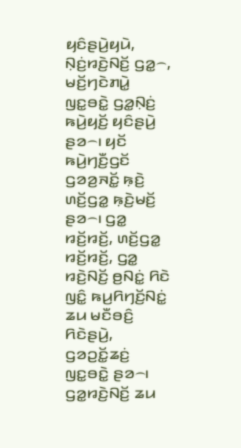ꤟꤢꤨꤔꤣꤧ꤬ꤟꤣꤧ, ꤡ꤫ꤢꤦ꤬ꤙꤢꤧ꤬ꤡꤢꤩ꤬ ꤞꤤ꤭꤮, ꤗꤢꤩ꤬ꤚꤢꤧꤊꤣꤧ꤭ ꤜꤢ꤭ꤋꤢꤧ꤭ ꤞꤤ꤭ꤡ꤫ꤢꤦ꤬ ꤒꤣꤧ꤬ꤟꤢꤩ꤬ ꤟꤢꤨꤔꤣꤧ꤬ ꤔꤤ꤮꤯ ꤟꤢꤩ ꤒꤣꤧ꤬ꤚꤢꤪ꤬ꤞꤢꤩ ꤞꤤꤤ꤬ꤏꤢꤩ꤭ ꤒ꤫ꤢꤧ꤬ ꤛꤢꤩ꤬ꤞꤤ꤭ ꤒ꤫ꤢꤧ꤬ꤗꤢꤩ꤬ ꤔꤤ꤮꤯ ꤞꤤ꤭ ꤙꤢꤩ꤬ꤙꤢꤩ꤬, ꤛꤢꤩ꤬ꤞꤤ꤭ ꤙꤢꤩ꤬ꤙꤢꤩ꤬, ꤞꤤ꤭ ꤙꤢꤧ꤬ꤡꤢꤩ꤬ ꤥ꤬ꤡꤢꤦ꤭ ꤖꤢꤧ ꤜꤢꤨ꤭ ꤒꤣ꤬ꤖꤚꤢꤩ꤬ꤡꤢꤦ꤭ ꤘꤣ ꤗꤢꤪꤋꤢꤨ꤬ ꤖꤢꤧꤔꤣꤧ꤬, ꤞꤤꤑꤢꤩ꤭ꤘꤢꤦ꤬ ꤜꤢ꤭ꤋꤢꤧ꤭ ꤔꤤ꤮꤯ ꤞꤤ꤭ꤙꤢꤧ꤬ꤡꤢꤩ꤬ ꤘꤣ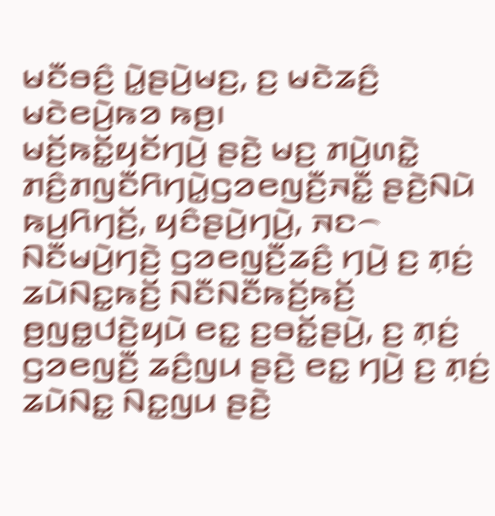ꤗꤢꤪꤋꤢꤨ꤬ ꤣꤧ꤭ꤔꤣꤧ꤬ꤗꤢ꤬, ꤢ꤬ ꤗꤢꤧꤘꤢꤨ꤬ ꤗꤢꤧꤕꤣꤧ꤬ꤒꤤ ꤒꤥ꤬꤯
ꤗꤢꤩ꤬ꤒꤢꤩ꤭ꤟꤢꤩꤚꤣꤧ꤬ ꤔꤢꤧ꤬ ꤗꤢ꤬ ꤊꤣꤧ꤬ꤛꤢꤧ꤭ ꤊꤢꤨ꤬ꤊꤜꤢꤪꤖꤚꤣꤧ꤭ꤞꤤꤕꤜꤢꤪ꤬ꤏꤢꤪ꤭ ꤔꤢꤧ꤬ꤡꤣꤧ ꤒꤣ꤬ꤖꤚꤢꤩ꤬, ꤟꤢꤨꤔꤣꤧ꤬ꤚꤣꤧ꤬, ꤏꤢ꤮ ꤡꤢꤪꤗꤣꤧ꤬ꤚꤢꤧ꤬ ꤞꤤꤕꤜꤢꤪ꤬ꤘꤢꤨ꤬ ꤚꤣꤧ꤬ ꤢ꤬ ꤊ꤫ꤢꤦ꤬ ꤘꤣꤧꤡꤢ꤭ꤒꤢꤩ꤬ ꤡꤢꤪꤡꤢꤪꤒꤢꤩ꤬ꤒꤢꤩ꤬ ꤥ꤬ꤜꤥ꤭ꤓꤢꤧ꤬ꤟꤣꤧ ꤕꤢ꤭ ꤢ꤬ꤋꤢꤩ꤭ꤔꤣꤧ꤬, ꤢ꤬ ꤊ꤫ꤢꤦ꤬ ꤞꤤꤕꤜꤢꤪ꤬ ꤘꤢꤨ꤬ꤜꤣ ꤔꤢꤧ꤬ ꤕꤢ꤭ ꤚꤣꤧ꤬ ꤢ꤬ ꤊ꤫ꤢꤦ꤬ ꤘꤣꤧꤡꤢ꤭ ꤡꤢ꤭ꤜꤣ ꤔꤢꤧ꤬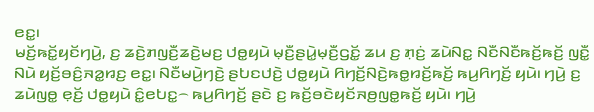ꤕꤢ꤭꤯
ꤗꤢꤩ꤬ꤒꤢꤩ꤭ꤟꤢꤩꤚꤣꤧ꤬, ꤢ꤬ ꤘꤢꤧ꤬ꤊꤜꤢꤪ꤬ꤘꤢꤧ꤬ꤗꤢ꤬ ꤓꤥ꤭ꤟꤣꤧ ꤗ꤫ꤢꤪ꤬ꤔꤣꤧ꤭ꤗ꤫ꤢꤪ꤬ꤞꤢꤩ꤭ ꤘꤣ ꤢ꤬ ꤊ꤫ꤢꤦ꤬ ꤘꤣꤧꤡꤢ꤭ ꤡꤢꤪꤡꤢꤪꤒꤢꤩ꤬ꤒꤢꤩ꤬ ꤜꤢꤪ꤭ ꤡꤣꤧ ꤟꤢꤩ꤬ꤋꤢꤨ꤬ꤏꤤ꤭ꤙꤢ꤬ ꤕꤢ꤭꤯ ꤡꤢꤪꤗꤣꤧ꤬ꤚꤢꤧ꤬ ꤔꤝꤢꤓꤢꤧ꤬ ꤓꤥ꤭ꤟꤣꤧ ꤖꤚꤢꤩ꤬ꤡꤢꤧ꤬ꤒꤥ꤭ꤙꤢꤩ꤬ꤒꤢꤩ꤬ ꤒꤣ꤬ꤖꤚꤢꤩ꤬ ꤟꤣꤧ꤯ ꤚꤣꤧ꤬ ꤢ꤬ ꤘꤣꤧꤜꤥ꤭ ꤕ꤫ꤢꤩ꤬ ꤓꤥ꤭ꤟꤣꤧ ꤢꤨ꤭ꤕꤝꤢ꤭꤮ ꤒꤣ꤬ꤖꤚꤢꤩ꤬ ꤔꤢꤧ ꤢ꤬ ꤒꤢꤩ꤬ꤋꤢꤧꤟꤢꤩꤏꤥ꤬ꤜꤥ꤭ꤒꤢꤩ꤬ ꤟꤣꤧ꤯ ꤚꤣꤧ꤬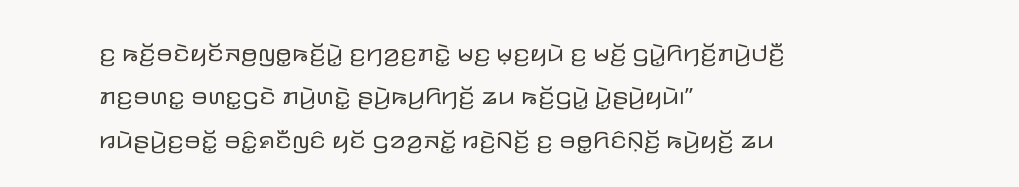ꤢ꤬ ꤒꤢꤩ꤬ꤋꤢꤧꤟꤢꤩꤏꤥ꤬ꤜꤥ꤭ꤒꤢꤩ꤬ꤣꤧ꤭ ꤢ꤬ꤚꤤ꤬ꤢ꤬ꤊꤢꤧ꤭ ꤗꤢ꤬ ꤗ꤫ꤢ꤬ꤟꤣꤧ ꤢ꤬ ꤗꤢꤩ꤬ ꤞꤣꤧ꤭ꤖꤚꤢꤩ꤬ꤊꤣꤧ꤬ꤓꤢꤪ꤬ ꤊꤢ꤬ꤋꤛꤢ꤭ ꤋꤛꤢ꤭ꤞꤢꤧ ꤊꤣꤧ꤬ꤛꤢꤧ꤭ ꤔꤣꤧ꤬ꤒꤣ꤬ꤖꤚꤢꤩ꤬ ꤘꤣ ꤒꤢꤩ꤬ꤞꤣꤧ꤭ ꤣꤧ꤭ꤔꤣꤧ꤬ꤟꤣꤧ꤯”
ꤙꤣꤧꤔꤣꤧ꤬ꤢ꤬ꤋꤢꤩ꤭ ꤋꤢꤨ꤭ꤎꤢꤪꤜꤢꤨ ꤟꤢꤩ ꤞꤤꤤ꤬ꤏꤢꤩ꤭ ꤙꤢꤧ꤬ꤡꤢꤩ꤬ ꤢ꤬ ꤋꤥ꤭ꤖꤢꤨꤡ꤫ꤢꤩ꤬ ꤒꤣꤧ꤬ꤟꤢꤩ꤬ ꤘꤣ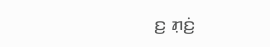ꤢ꤬ ꤊ꤫ꤢꤦ꤬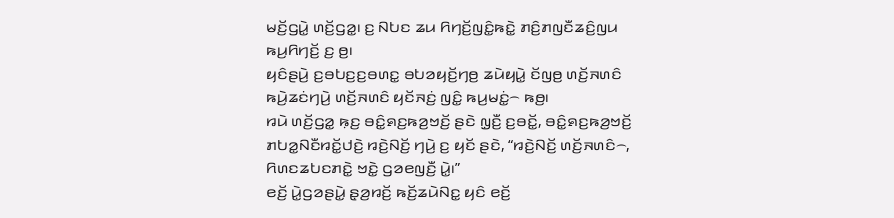ꤗꤢꤩ꤬ꤞꤣꤧ꤭ ꤛꤢꤩ꤬ꤞꤤ꤭꤯ ꤢ꤬ ꤡꤝꤢ ꤘꤣ ꤖꤚꤢꤩ꤬ꤜꤢꤨ꤭ꤒꤢꤧ꤭ ꤊꤢꤨ꤬ꤊꤜꤢꤪꤘꤢꤨ꤬ꤜꤣ ꤒꤣ꤬ꤖꤚꤢꤩ꤬ ꤢ꤬ ꤥ꤬꤯
ꤟꤢꤨꤔꤣꤧ꤬ ꤢ꤬ꤋꤝꤢ꤬ꤢ꤬ꤋꤛꤢ꤭ ꤋꤝꤤꤟꤢꤩ꤬ꤚꤥ꤬ ꤘꤣꤧꤟꤣꤧ꤭ ꤢꤩꤜꤥ꤬ ꤛꤢꤩ꤬ꤏꤛꤢꤨ ꤒꤣꤧ꤬ꤘꤢꤦꤚꤣꤧ꤬ ꤛꤢꤩ꤬ꤏꤛꤢꤨ ꤟꤢꤩꤏꤢꤦ꤬ ꤜꤢꤨ꤭ ꤒꤣ꤬ꤗꤢꤦ꤭꤮ ꤒꤥ꤬꤯
ꤙꤣꤧ ꤛꤢꤩ꤬ꤞꤤ꤭ ꤒ꤫ꤢ꤬ ꤋꤢꤨ꤭ꤎꤢ꤬ꤒꤤ꤬ꤠꤢꤩ꤬ ꤔꤢꤧ ꤜ꤫ꤢꤪ꤬ ꤢ꤬ꤋꤢꤩ꤭, ꤋꤢꤨ꤭ꤎꤢ꤬ꤒꤤ꤬ꤠꤢꤩ꤬ ꤊꤝꤤ꤭ꤡꤢꤪꤙꤢꤩ꤭ꤓꤢꤧ꤬ ꤙꤢꤧ꤬ꤡꤢꤩ꤬ ꤚꤣꤧ꤬ ꤢ꤬ ꤟꤢꤩ ꤔꤢꤧ, “ꤙꤢꤧ꤬ꤡꤢꤩ꤬ ꤛꤢꤩ꤬ꤏꤛꤢꤨ꤮, ꤖꤛꤢꤘꤝꤢꤊꤢꤧ꤭ ꤠꤢꤧ꤭ ꤞꤤꤕꤜꤢꤪ꤬ ꤣꤧ꤭꤯”
ꤕꤢꤩ꤬ ꤣꤧ꤭ꤞꤤꤔꤣꤧ꤭ ꤔ꤫ꤤ꤬ꤙꤢꤩ꤬ ꤒꤢꤩ꤬ꤘꤣꤧꤡꤢ꤭ ꤟꤢꤨ ꤕꤢꤩ꤬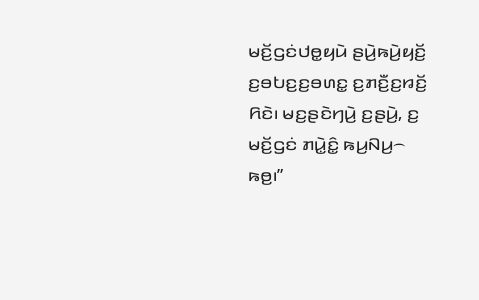ꤗꤢꤩ꤬ꤞꤢꤦꤓꤥ꤭ꤟꤣꤧ ꤔꤣꤧ꤬ꤒꤣꤧ꤬ꤟꤢꤩ꤬ ꤢ꤬ꤋꤝꤢ꤬ꤢ꤬ꤋꤛꤢ꤭ ꤢ꤬ꤊꤢꤪ꤬ꤢ꤬ꤙꤢꤩ꤬ ꤖꤢꤧ꤯ ꤗꤢ꤬ꤔꤢꤧꤚꤣꤧ꤬ ꤢ꤬ꤔꤣꤧ꤬, ꤢ꤬ ꤗꤢꤩ꤬ꤞꤢꤦ ꤊꤣꤧ꤭ꤢꤨ꤭ ꤒꤣ꤬ꤡꤣ꤬꤮ ꤒꤥ꤬꤯”